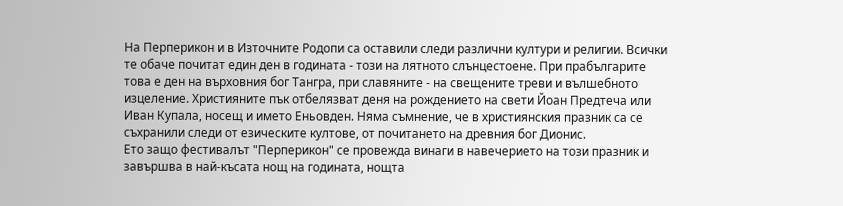На Перперикон и в Източните Родопи са оставили следи различни култури и религии. Всички те обаче почитат един ден в годината - този на лятното слънцестоене. При прабългарите това е ден на върховния бог Тангра, при славяните - на свещените треви и вълшебното изцеление. Християните пък отбелязват деня на рождението на свети Йоан Предтеча или Иван Купала, носещ и името Еньовден. Няма съмнение, че в християнския празник са се съхранили следи от езическите култове, от почитането на древния бог Дионис.
Ето защо фестивалът "Перперикон" се провежда винаги в навечерието на този празник и завършва в най-късата нощ на годината, нощта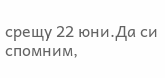срещу 22 юни.Да си спомним,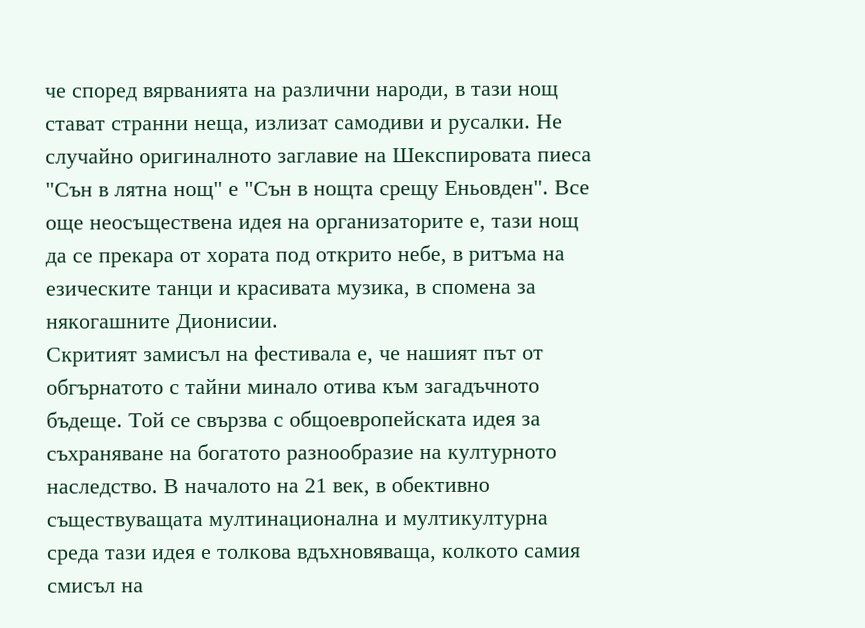че според вярванията на различни народи, в тази нощ стават странни неща, излизат самодиви и русалки. Не случайно оригиналното заглавие на Шекспировата пиеса "Сън в лятна нощ" е "Сън в нощта срещу Еньовден". Все още неосъществена идея на организаторите е, тази нощ да се прекара от хората под открито небе, в ритъма на езическите танци и красивата музика, в спомена за някогашните Дионисии.
Скритият замисъл на фестивала е, че нашият път от обгърнатото с тайни минало отива към загадъчното бъдеще. Той се свързва с общоевропейската идея за съхраняване на богатото разнообразие на културното наследство. В началото на 21 век, в обективно съществуващата мултинационална и мултикултурна среда тази идея е толкова вдъхновяваща, колкото самия смисъл на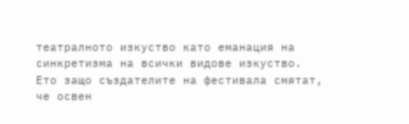театралното изкуство като еманация на синкретизма на всички видове изкуство. Ето защо създателите на фестивала смятат, че освен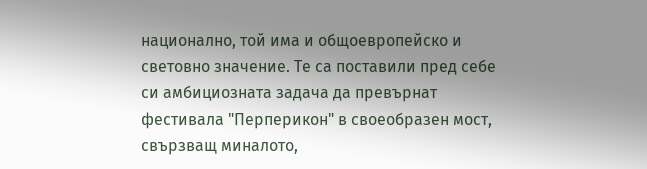национално, той има и общоевропейско и световно значение. Те са поставили пред себе си амбициозната задача да превърнат фестивала "Перперикон" в своеобразен мост, свързващ миналото,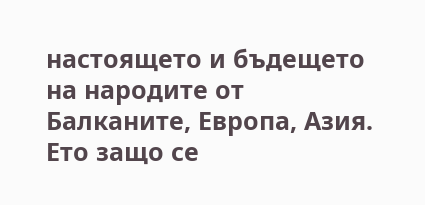настоящето и бъдещето на народите от Балканите, Европа, Азия. Ето защо се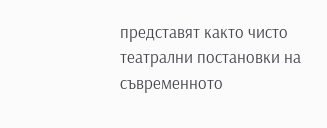представят както чисто театрални постановки на съвременното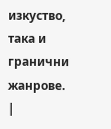изкуство, така и гранични жанрове.
|